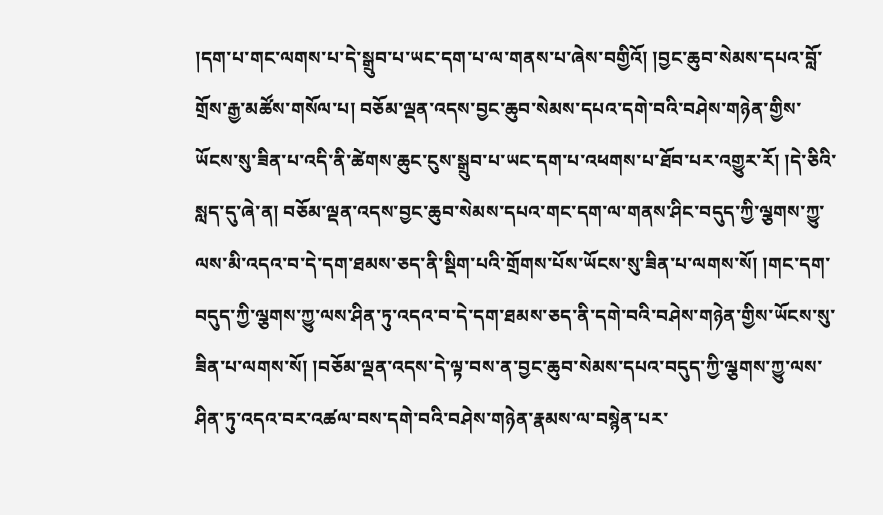།དག་པ་གང་ལགས་པ་དེ་སྒྲུབ་པ་ཡང་དག་པ་ལ་གནས་པ་ཞེས་བགྱིའོ། །བྱང་ཆུབ་སེམས་དཔའ་བློ་གྲོས་རྒྱ་མཚོས་གསོལ་པ། བཅོམ་ལྡན་འདས་བྱང་ཆུབ་སེམས་དཔའ་དགེ་བའི་བཤེས་གཉེན་གྱིས་ཡོངས་སུ་ཟིན་པ་འདི་ནི་ཚེགས་ཆུང་ངུས་སྒྲུབ་པ་ཡང་དག་པ་འཕགས་པ་ཐོབ་པར་འགྱུར་རོ། །དེ་ཅིའི་སླད་དུ་ཞེ་ན། བཅོམ་ལྡན་འདས་བྱང་ཆུབ་སེམས་དཔའ་གང་དག་ལ་གནས་ཤིང་བདུད་ཀྱི་ལྕགས་ཀྱུ་ལས་མི་འདའ་བ་དེ་དག་ཐམས་ཅད་ནི་སྡིག་པའི་གྲོགས་པོས་ཡོངས་སུ་ཟིན་པ་ལགས་སོ། །གང་དག་བདུད་ཀྱི་ལྕགས་ཀྱུ་ལས་ཤིན་ཏུ་འདའ་བ་དེ་དག་ཐམས་ཅད་ནི་དགེ་བའི་བཤེས་གཉེན་གྱིས་ཡོངས་སུ་ཟིན་པ་ལགས་སོ། །བཅོམ་ལྡན་འདས་དེ་ལྟ་བས་ན་བྱང་ཆུབ་སེམས་དཔའ་བདུད་ཀྱི་ལྕགས་ཀྱུ་ལས་ཤིན་ཏུ་འདའ་བར་འཚལ་བས་དགེ་བའི་བཤེས་གཉེན་རྣམས་ལ་བསྙེན་པར་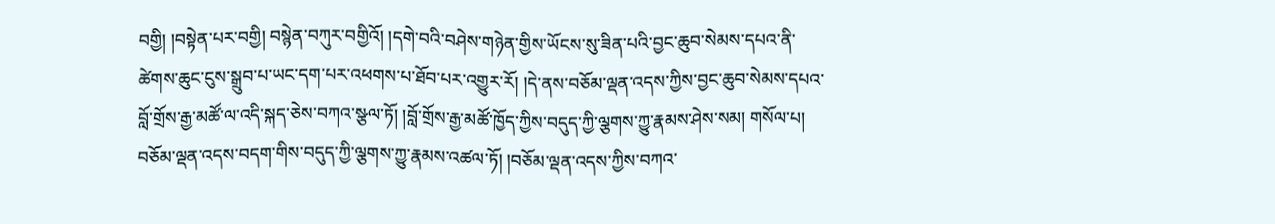བགྱི། །བསྟེན་པར་བགྱི། བསྙེན་བཀུར་བགྱིའོ། །དགེ་བའི་བཤེས་གཉེན་གྱིས་ཡོངས་སུ་ཟིན་པའི་བྱང་ཆུབ་སེམས་དཔའ་ནི་ཚེགས་ཆུང་ངུས་སྒྲུབ་པ་ཡང་དག་པར་འཕགས་པ་ཐོབ་པར་འགྱུར་རོ། །དེ་ནས་བཅོམ་ལྡན་འདས་ཀྱིས་བྱང་ཆུབ་སེམས་དཔའ་བློ་གྲོས་རྒྱ་མཚོ་ལ་འདི་སྐད་ཅེས་བཀའ་སྩལ་ཏོ། །བློ་གྲོས་རྒྱ་མཚོ་ཁྱོད་ཀྱིས་བདུད་ཀྱི་ལྕགས་ཀྱུ་རྣམས་ཤེས་སམ། གསོལ་པ། བཅོམ་ལྡན་འདས་བདག་གིས་བདུད་ཀྱི་ལྕགས་ཀྱུ་རྣམས་འཚལ་ཏོ། །བཅོམ་ལྡན་འདས་ཀྱིས་བཀའ་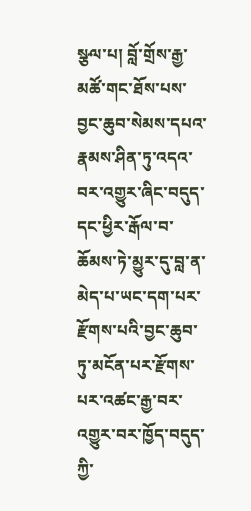སྩལ་པ། བློ་གྲོས་རྒྱ་མཚོ་གང་ཐོས་པས་བྱང་ཆུབ་སེམས་དཔའ་རྣམས་ཤིན་ཏུ་འདའ་བར་འགྱུར་ཞིང་བདུད་དང་ཕྱིར་རྒོལ་བ་ཆོམས་ཏེ་མྱུར་དུ་བླ་ན་མེད་པ་ཡང་དག་པར་རྫོགས་པའི་བྱང་ཆུབ་ཏུ་མངོན་པར་རྫོགས་པར་འཚང་རྒྱ་བར་འགྱུར་བར་ཁྱོད་བདུད་ཀྱི་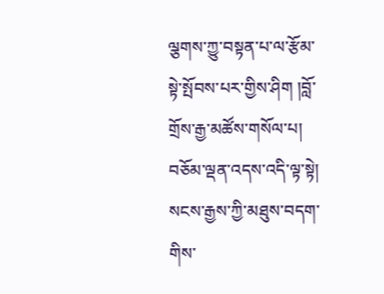ལྕགས་ཀྱུ་བསྟན་པ་ལ་རྩོམ་སྟེ་སྤོབས་པར་གྱིས་ཤིག །བློ་གྲོས་རྒྱ་མཚོས་གསོལ་པ། བཅོམ་ལྡན་འདས་འདི་ལྟ་སྟེ། སངས་རྒྱས་ཀྱི་མཐུས་བདག་གིས་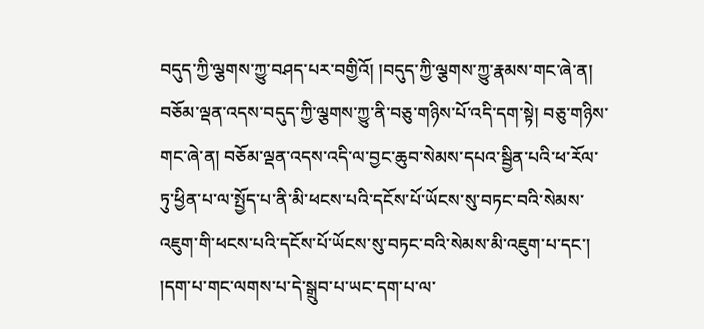བདུད་ཀྱི་ལྕགས་ཀྱུ་བཤད་པར་བགྱིའོ། །བདུད་ཀྱི་ལྕགས་ཀྱུ་རྣམས་གང་ཞེ་ན། བཅོམ་ལྡན་འདས་བདུད་ཀྱི་ལྕགས་ཀྱུ་ནི་བཅུ་གཉིས་པོ་འདི་དག་སྟེ། བཅུ་གཉིས་གང་ཞེ་ན། བཅོམ་ལྡན་འདས་འདི་ལ་བྱང་ཆུབ་སེམས་དཔའ་སྦྱིན་པའི་ཕ་རོལ་ཏུ་ཕྱིན་པ་ལ་སྤྱོད་པ་ནི་མི་ཕངས་པའི་དངོས་པོ་ཡོངས་སུ་བཏང་བའི་སེམས་འཇུག་གི་ཕངས་པའི་དངོས་པོ་ཡོངས་སུ་བཏང་བའི་སེམས་མི་འཇུག་པ་དང་།
།དག་པ་གང་ལགས་པ་དེ་སྒྲུབ་པ་ཡང་དག་པ་ལ་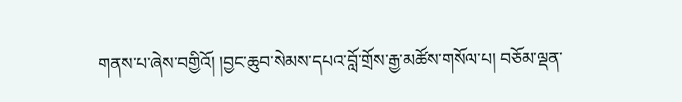གནས་པ་ཞེས་བགྱིའོ། །བྱང་ཆུབ་སེམས་དཔའ་བློ་གྲོས་རྒྱ་མཚོས་གསོལ་པ། བཅོམ་ལྡན་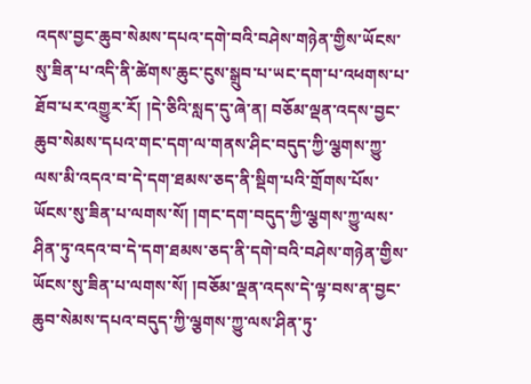འདས་བྱང་ཆུབ་སེམས་དཔའ་དགེ་བའི་བཤེས་གཉེན་གྱིས་ཡོངས་སུ་ཟིན་པ་འདི་ནི་ཚེགས་ཆུང་ངུས་སྒྲུབ་པ་ཡང་དག་པ་འཕགས་པ་ཐོབ་པར་འགྱུར་རོ། །དེ་ཅིའི་སླད་དུ་ཞེ་ན། བཅོམ་ལྡན་འདས་བྱང་ཆུབ་སེམས་དཔའ་གང་དག་ལ་གནས་ཤིང་བདུད་ཀྱི་ལྕགས་ཀྱུ་ལས་མི་འདའ་བ་དེ་དག་ཐམས་ཅད་ནི་སྡིག་པའི་གྲོགས་པོས་ཡོངས་སུ་ཟིན་པ་ལགས་སོ། །གང་དག་བདུད་ཀྱི་ལྕགས་ཀྱུ་ལས་ཤིན་ཏུ་འདའ་བ་དེ་དག་ཐམས་ཅད་ནི་དགེ་བའི་བཤེས་གཉེན་གྱིས་ཡོངས་སུ་ཟིན་པ་ལགས་སོ། །བཅོམ་ལྡན་འདས་དེ་ལྟ་བས་ན་བྱང་ཆུབ་སེམས་དཔའ་བདུད་ཀྱི་ལྕགས་ཀྱུ་ལས་ཤིན་ཏུ་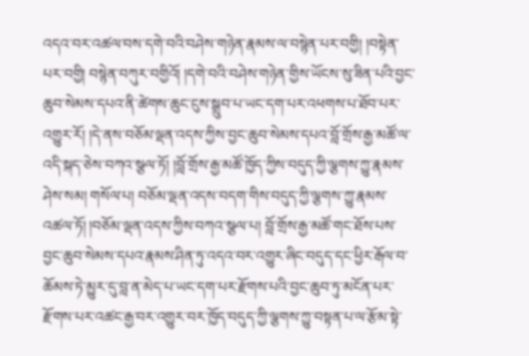འདའ་བར་འཚལ་བས་དགེ་བའི་བཤེས་གཉེན་རྣམས་ལ་བསྙེན་པར་བགྱི། །བསྟེན་པར་བགྱི། བསྙེན་བཀུར་བགྱིའོ། །དགེ་བའི་བཤེས་གཉེན་གྱིས་ཡོངས་སུ་ཟིན་པའི་བྱང་ཆུབ་སེམས་དཔའ་ནི་ཚེགས་ཆུང་ངུས་སྒྲུབ་པ་ཡང་དག་པར་འཕགས་པ་ཐོབ་པར་འགྱུར་རོ། །དེ་ནས་བཅོམ་ལྡན་འདས་ཀྱིས་བྱང་ཆུབ་སེམས་དཔའ་བློ་གྲོས་རྒྱ་མཚོ་ལ་འདི་སྐད་ཅེས་བཀའ་སྩལ་ཏོ། །བློ་གྲོས་རྒྱ་མཚོ་ཁྱོད་ཀྱིས་བདུད་ཀྱི་ལྕགས་ཀྱུ་རྣམས་ཤེས་སམ། གསོལ་པ། བཅོམ་ལྡན་འདས་བདག་གིས་བདུད་ཀྱི་ལྕགས་ཀྱུ་རྣམས་འཚལ་ཏོ། །བཅོམ་ལྡན་འདས་ཀྱིས་བཀའ་སྩལ་པ། བློ་གྲོས་རྒྱ་མཚོ་གང་ཐོས་པས་བྱང་ཆུབ་སེམས་དཔའ་རྣམས་ཤིན་ཏུ་འདའ་བར་འགྱུར་ཞིང་བདུད་དང་ཕྱིར་རྒོལ་བ་ཆོམས་ཏེ་མྱུར་དུ་བླ་ན་མེད་པ་ཡང་དག་པར་རྫོགས་པའི་བྱང་ཆུབ་ཏུ་མངོན་པར་རྫོགས་པར་འཚང་རྒྱ་བར་འགྱུར་བར་ཁྱོད་བདུད་ཀྱི་ལྕགས་ཀྱུ་བསྟན་པ་ལ་རྩོམ་སྟེ་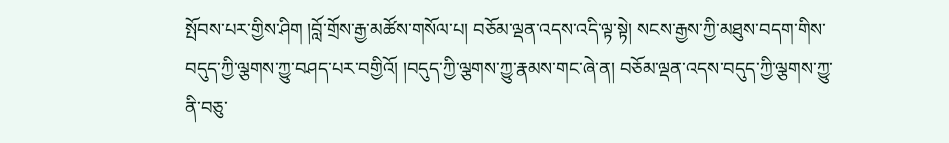སྤོབས་པར་གྱིས་ཤིག །བློ་གྲོས་རྒྱ་མཚོས་གསོལ་པ། བཅོམ་ལྡན་འདས་འདི་ལྟ་སྟེ། སངས་རྒྱས་ཀྱི་མཐུས་བདག་གིས་བདུད་ཀྱི་ལྕགས་ཀྱུ་བཤད་པར་བགྱིའོ། །བདུད་ཀྱི་ལྕགས་ཀྱུ་རྣམས་གང་ཞེ་ན། བཅོམ་ལྡན་འདས་བདུད་ཀྱི་ལྕགས་ཀྱུ་ནི་བཅུ་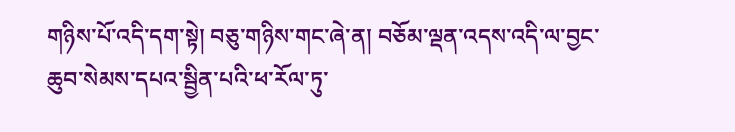གཉིས་པོ་འདི་དག་སྟེ། བཅུ་གཉིས་གང་ཞེ་ན། བཅོམ་ལྡན་འདས་འདི་ལ་བྱང་ཆུབ་སེམས་དཔའ་སྦྱིན་པའི་ཕ་རོལ་ཏུ་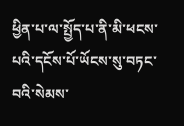ཕྱིན་པ་ལ་སྤྱོད་པ་ནི་མི་ཕངས་པའི་དངོས་པོ་ཡོངས་སུ་བཏང་བའི་སེམས་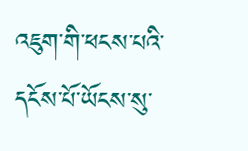འཇུག་གི་ཕངས་པའི་དངོས་པོ་ཡོངས་སུ་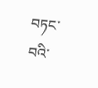བཏང་བའི་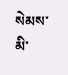སེམས་མི་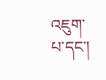འཇུག་པ་དང་།